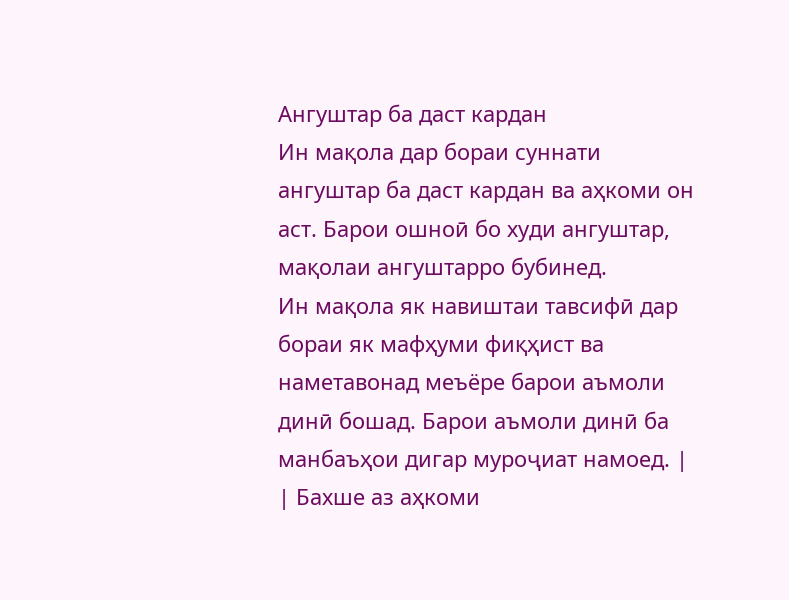Ангуштар ба даст кардан
Ин мақола дар бораи суннати ангуштар ба даст кардан ва аҳкоми он аст. Барои ошноӣ бо худи ангуштар, мақолаи ангуштарро бубинед.
Ин мақола як навиштаи тавсифӣ дар бораи як мафҳуми фиқҳист ва наметавонад меъёре барои аъмоли динӣ бошад. Барои аъмоли динӣ ба манбаъҳои дигар муроҷиат намоед. |
| Бахше аз аҳкоми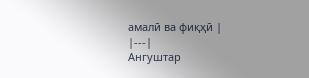амалӣ ва фиқҳӣ |
|---|
Ангуштар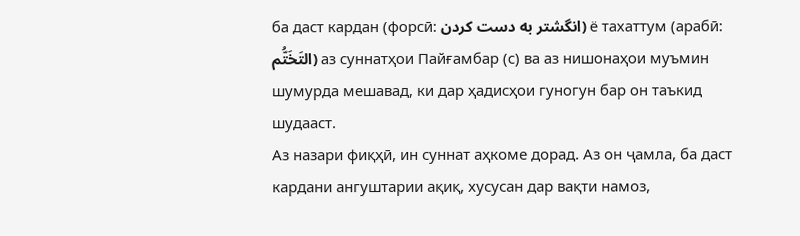ба даст кардан (форсӣ: انگشتر به دست کردن) ё тахаттум (арабӣ: التَخَتُّم) аз суннатҳои Пайғамбар (с) ва аз нишонаҳои муъмин шумурда мешавад, ки дар ҳадисҳои гуногун бар он таъкид шудааст.
Аз назари фиқҳӣ, ин суннат аҳкоме дорад. Аз он ҷамла, ба даст кардани ангуштарии ақиқ, хусусан дар вақти намоз,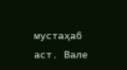мустаҳаб аст. Вале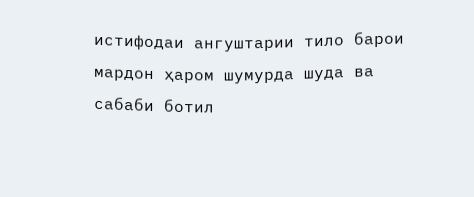истифодаи ангуштарии тило барои мардон ҳаром шумурда шуда ва сабаби ботил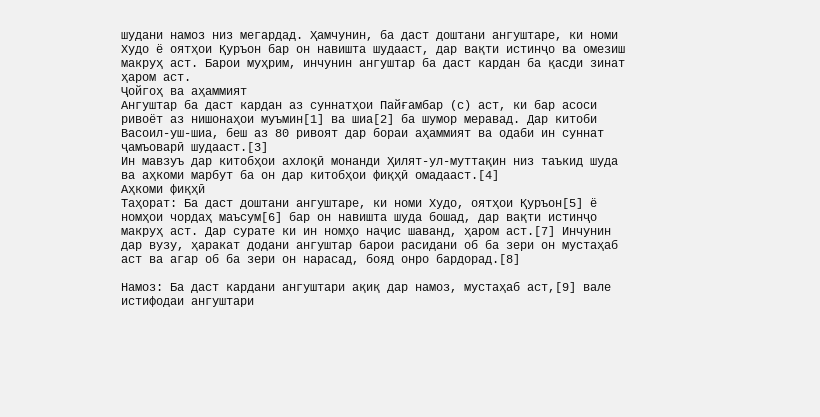шудани намоз низ мегардад. Ҳамчунин, ба даст доштани ангуштаре, ки номи Худо ё оятҳои Қуръон бар он навишта шудааст, дар вақти истинҷо ва омезиш макруҳ аст. Барои муҳрим, инчунин ангуштар ба даст кардан ба қасди зинат ҳаром аст.
Ҷойгоҳ ва аҳаммият
Ангуштар ба даст кардан аз суннатҳои Пайғамбар (с) аст, ки бар асоси ривоёт аз нишонаҳои муъмин[1] ва шиа[2] ба шумор меравад. Дар китоби Васоил-уш-шиа, беш аз 80 ривоят дар бораи аҳаммият ва одаби ин суннат ҷамъоварӣ шудааст.[3]
Ин мавзуъ дар китобҳои ахлоқӣ монанди Ҳилят-ул-муттақин низ таъкид шуда ва аҳкоми марбут ба он дар китобҳои фиқҳӣ омадааст.[4]
Аҳкоми фиқҳӣ
Таҳорат: Ба даст доштани ангуштаре, ки номи Худо, оятҳои Қуръон[5] ё номҳои чордаҳ маъсум[6] бар он навишта шуда бошад, дар вақти истинҷо макруҳ аст. Дар сурате ки ин номҳо наҷис шаванд, ҳаром аст.[7] Инчунин дар вузу, ҳаракат додани ангуштар барои расидани об ба зери он мустаҳаб аст ва агар об ба зери он нарасад, бояд онро бардорад.[8]

Намоз: Ба даст кардани ангуштари ақиқ дар намоз, мустаҳаб аст,[9] вале истифодаи ангуштари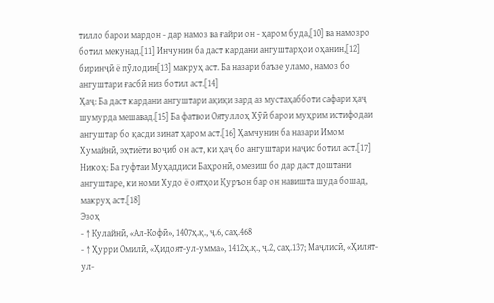тилло барои мардон - дар намоз ва ғайри он - ҳаром буда,[10] ва намозро ботил мекунад.[11] Инчунин ба даст кардани ангуштарҳои оҳанин,[12] биринҷӣ ё пӯлодин[13] макруҳ аст. Ба назари баъзе уламо, намоз бо ангуштари ғасбӣ низ ботил аст.[14]
Ҳаҷ: Ба даст кардани ангуштари ақиқи зард аз мустаҳабботи сафари ҳаҷ шумурда мешавад.[15] Ба фатвои Оятуллоҳ Хӯӣ барои муҳрим истифодаи ангуштар бо қасди зинат ҳаром аст.[16] Ҳамчунин ба назари Имом Хумайнӣ, эҳтиёти воҷиб он аст, ки ҳаҷ бо ангуштари наҷис ботил аст.[17]
Никоҳ: Ба гуфтаи Муҳаддиси Баҳронӣ, омезиш бо дар даст доштани ангуштаре, ки номи Худо ё оятҳои Қуръон бар он навишта шуда бошад, макруҳ аст.[18]
Эзоҳ
- ↑ Кулайнӣ, «Ал-Кофӣ», 1407ҳ.қ., ҷ.6, саҳ.468
- ↑ Ҳурри Омилӣ, «Ҳидоят-ул-умма», 1412ҳ.қ., ҷ.2, саҳ.137; Маҷлисӣ, «Ҳилят-ул-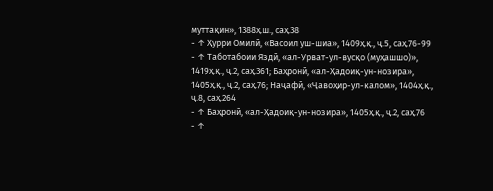муттақин», 1388ҳ.ш., саҳ.38
- ↑ Ҳурри Омилӣ, «Васоил уш-шиа», 1409ҳ.қ., ҷ.5, саҳ.76-99
- ↑ Таботабоии Яздӣ, «ал-Урват-ул-вусқо (муҳашшо)», 1419ҳ.қ., ҷ.2, саҳ.361; Баҳронӣ, «ал-Ҳадоиқ-ун-нозира», 1405ҳ.қ., ҷ.2, саҳ.76; Наҷафӣ, «Ҷавоҳир-ул-калом», 1404ҳ.қ., ҷ.8, саҳ.264
- ↑ Баҳронӣ, «ал-Ҳадоиқ-ун-нозира», 1405ҳ.қ., ҷ.2, саҳ.76
- ↑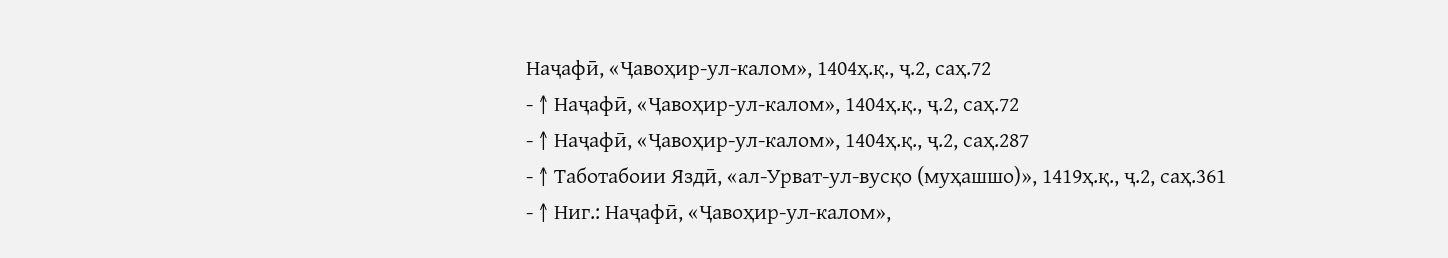Наҷафӣ, «Ҷавоҳир-ул-калом», 1404ҳ.қ., ҷ.2, саҳ.72
- ↑ Наҷафӣ, «Ҷавоҳир-ул-калом», 1404ҳ.қ., ҷ.2, саҳ.72
- ↑ Наҷафӣ, «Ҷавоҳир-ул-калом», 1404ҳ.қ., ҷ.2, саҳ.287
- ↑ Таботабоии Яздӣ, «ал-Урват-ул-вусқо (муҳашшо)», 1419ҳ.қ., ҷ.2, саҳ.361
- ↑ Ниг.: Наҷафӣ, «Ҷавоҳир-ул-калом»,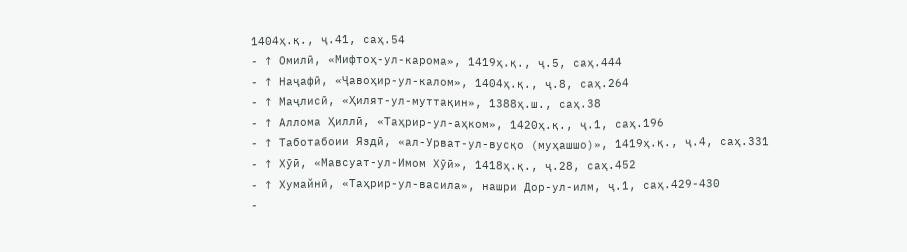1404ҳ.қ., ҷ.41, саҳ.54
- ↑ Омилӣ, «Мифтоҳ-ул-карома», 1419ҳ.қ., ҷ.5, саҳ.444
- ↑ Наҷафӣ, «Ҷавоҳир-ул-калом», 1404ҳ.қ., ҷ.8, саҳ.264
- ↑ Маҷлисӣ, «Ҳилят-ул-муттақин», 1388ҳ.ш., саҳ.38
- ↑ Аллома Ҳиллӣ, «Таҳрир-ул-аҳком», 1420ҳ.қ., ҷ.1, саҳ.196
- ↑ Таботабоии Яздӣ, «ал-Урват-ул-вусқо (муҳашшо)», 1419ҳ.қ., ҷ.4, саҳ.331
- ↑ Хӯӣ, «Мавсуат-ул-Имом Хӯӣ», 1418ҳ.қ., ҷ.28, саҳ.452
- ↑ Хумайнӣ, «Таҳрир-ул-васила», нашри Дор-ул-илм, ҷ.1, саҳ.429-430
-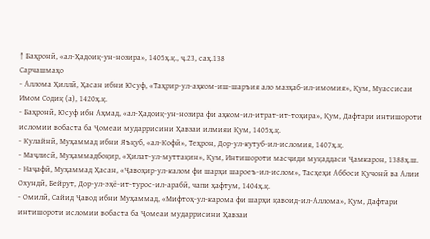↑ Баҳронӣ, «ал-Ҳадоиқ-ун-нозира», 1405ҳ.қ., ҷ.23, саҳ.138
Сарчашмаҳо
- Аллома Ҳиллӣ, Ҳасан ибни Юсуф, «Таҳрир-ул-аҳком-иш-шаръия ало мазҳаб-ил-имомия», Қум, Муассисаи Имом Содиқ (а), 1420ҳ.қ.
- Баҳронӣ, Юсуф ибн Аҳмад, «ал-Ҳадоиқ-ун-нозира фи аҳком-ил-итрат-ит-тоҳира», Қум, Дафтари интишороти исломии вобаста ба Ҷомеаи мударрисини Ҳавзаи илмияи Қум, 1405ҳ.қ.
- Кулайнӣ, Муҳаммад ибни Яъқуб, «ал-Кофӣ», Теҳрон, Дор-ул-кутуб-ил-исломия, 1407ҳ.қ.
- Маҷлисӣ, Муҳаммадбоқир, «Ҳилат-ул-муттақин», Қум, Интишороти масҷиди муқаддаси Ҷамкарон, 1388ҳ.ш.
- Наҷафӣ, Муҳаммад Ҳасан, «Ҷавоҳир-ул-калом фи шарҳи шароеъ-ил-ислом», Тасҳеҳи Аббоси Қучонӣ ва Алии Охундӣ, Бейрут, Дор-ул-эҳё-ит-турос-ил-арабӣ, чапи ҳафтум, 1404ҳ.қ.
- Омилӣ, Сайид Ҷавод ибни Муҳаммад, «Мифтоҳ-ул-карома фи шарҳи қавоид-ил-Аллома», Қум, Дафтари интишороти исломии вобаста ба Ҷомеаи мударрисини Ҳавзаи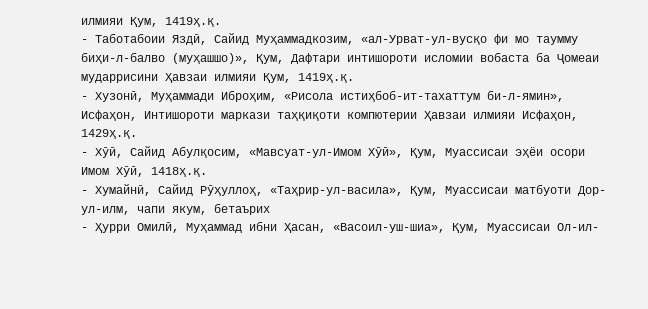илмияи Қум, 1419ҳ.қ.
- Таботабоии Яздӣ, Сайид Муҳаммадкозим, «ал-Урват-ул-вусқо фи мо таумму биҳи-л-балво (муҳашшо)», Қум, Дафтари интишороти исломии вобаста ба Ҷомеаи мударрисини Ҳавзаи илмияи Қум, 1419ҳ.қ.
- Хузонӣ, Муҳаммади Иброҳим, «Рисола истиҳбоб-ит-тахаттум би-л-ямин», Исфаҳон, Интишороти маркази таҳқиқоти компютерии Ҳавзаи илмияи Исфаҳон, 1429ҳ.қ.
- Хӯӣ, Сайид Абулқосим, «Мавсуат-ул-Имом Хӯӣ», Қум, Муассисаи эҳёи осори Имом Хӯӣ, 1418ҳ.қ.
- Хумайнӣ, Сайид Рӯҳуллоҳ, «Таҳрир-ул-васила», Қум, Муассисаи матбуоти Дор-ул-илм, чапи якум, бетаърих
- Ҳурри Омилӣ, Муҳаммад ибни Ҳасан, «Васоил-уш-шиа», Қум, Муассисаи Ол-ил-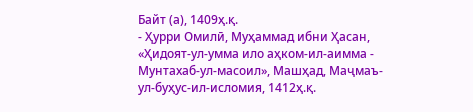Байт (а), 1409ҳ.қ.
- Ҳурри Омилӣ, Муҳаммад ибни Ҳасан, «Ҳидоят-ул-умма ило аҳком-ил-аимма - Мунтахаб-ул-масоил», Машҳад, Маҷмаъ-ул-буҳус-ил-исломия, 1412ҳ.қ.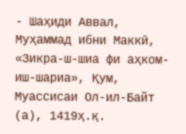- Шаҳиди Аввал, Муҳаммад ибни Маккӣ, «Зикра-ш-шиа фи аҳком-иш-шариа», Қум, Муассисаи Ол-ил-Байт (а), 1419ҳ.қ.